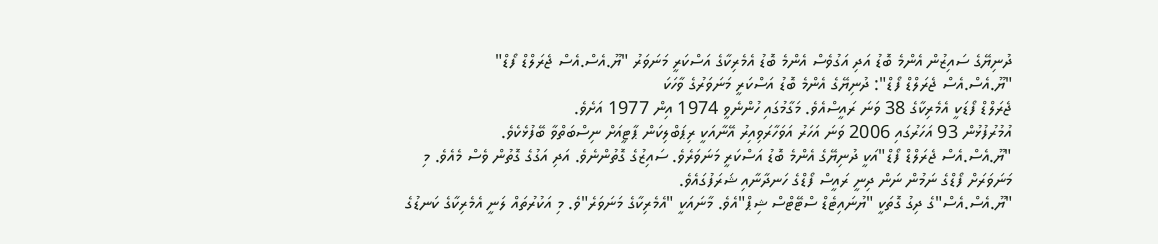ދުނިޔޭގެ ސައިޒުން އެންމެ ބޮޑު އަދި އަގުވެސް އެންމެ ބޮޑު އެމެރިކާގެ އަސްކަރީ މަނަވަރު "ޔޫ.އެސް.އެސް ޖެރަލްޑް ފޯޑް"
"ޔޫ.އެސް.އެސް ޖެރަލްޑް ފޯޑް": ދުނިޔޭގެ އެންމެ ބޮޑު އަސްކަރީ މަނަވަރުގެ ވާހަކަ
ޖެރަލްޑް ފޯޑަކީ އެމެރިކާގެ 38 ވަނަ ރައީސްއެވެ. މަގާމުގައި ހުންނެވީ 1974 އިން 1977 އަށެވެ.
އުމުރުފުޅުން 93 އަހަރުގައި 2006 ވަނަ އަހަރު އަވަހާރަވިއިރު އޭނާއަކީ ރިޕަބްލިކަން ޕާޓީއަށް ނިސްބަތްވާ ބޭފުޅެކެވެ.
"ޔޫ.އެސް.އެސް ޖެރަލްޑް ފޯޑް"އަކީ ދުނިޔޭގެ އެންމެ ބޮޑު އަސްކަރީ މަނަވަރެވެ. ސައިޒުގެ ގޮތުންނެވެ. އަދި އަގުގެ ގޮތުން ވެސް މެއެވެ. މި މަނަވަރަށް ފޯޑްގެ ނަމުން ނަން ދިނީ ރައީސް ފޯޑްގެ ހަނދާނާއި ޝަރަފުގައެވެ.
"ޔޫ.އެސް.އެސް"ގެ ދިގު ގޮތަކީ "ޔުނައިޓެޑް ސްޓޭޓްސް ޝިޕް"އެވެ. މާނައަކީ "އެމެރިކާގެ މަނަވަރެ"ވެ. މި އަކުރުތައް ލަނީ އެމެރިކާގެ ކަނޑުގެ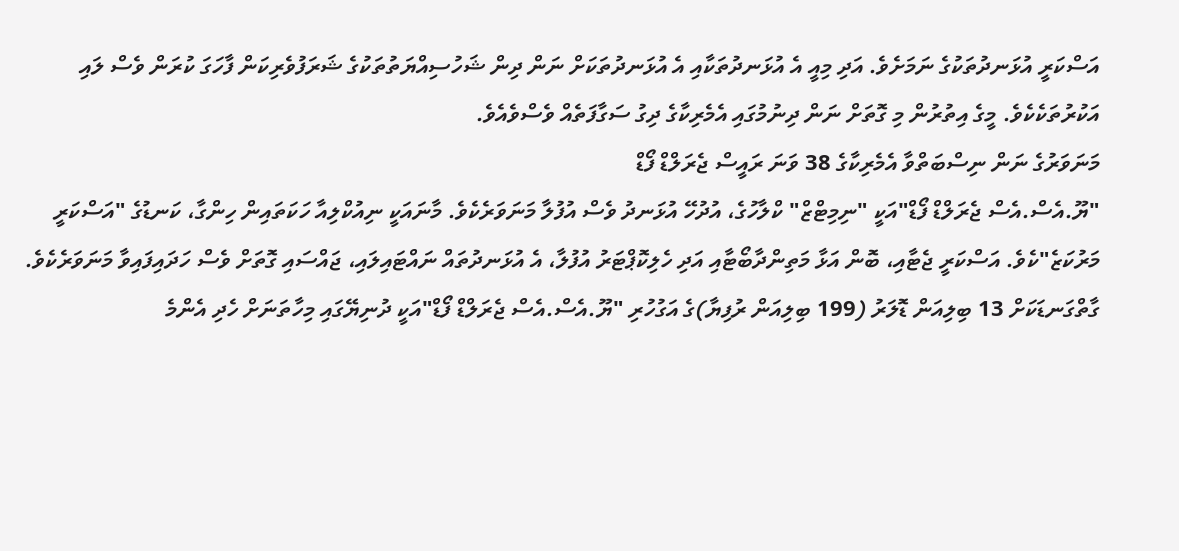އަސްކަރީ އުޅަނދުތަކުގެ ނަމަށެވެ. އަދި މިއީ އެ އުޅަނދުތަކާއި އެ އުޅަނދުތަކަށް ނަން ދިން ޝަހުސިއްޔަތުތަކުގެ ޝަރަފުވެރިކަން ފާހަގަ ކުރަން ވެސް ލައި އަކުރުތަކެކެވެ. މީގެ އިތުރުން މި ގޮތަށް ނަން ދިނުމުގައި އެމެރިކާގެ ދިގު ސަގާފަތެއް ވެސްވެއެވެ.
މަނަވަރުގެ ނަން ނިސްބަތްވާ އެމެރިކާގެ 38 ވަނަ ރައީސް ޖެރަލްޑް ފޯޑް
"ޔޫ.އެސް.އެސް ޖެރަލްޑް ފޯޑް"އަކީ "ނިމިޓްޒް" ކްލާހުގެ، އުދުހޭ އުޅަނދު ވެސް އުފުލާ މަނަވަރެކެވެ. މާނައަކީ ނިއުކްލިއާ ހަކަތައިން ހިންގާ، ކަނޑުގެ "އަސްކަރީ މަރުކަޒެ"ކެވެ. އަސްކަރީ ޖެޓާއި، ބޮން އަޅާ މަތިންދާބޯޓާއި އަދި ހެލިކޮޕްޓަރު އުފުލާ، އެ އުޅަނދުތައް ނައްޓައިލައި، ޖައްސައި ގޮތަށް ވެސް ހަދައިފައިވާ މަނަވަރެކެވެ.
ގާތްގަނޑަކަށް 13 ބިލިއަން ޑޮލަރު (199 ބިލިއަން ރުފިޔާ)ގެ އަގުހުރި "ޔޫ.އެސް.އެސް ޖެރަލްޑް ފޯޑް"އަކީ ދުނިޔޭގައި މިހާތަނަށް ހެދި އެންމެ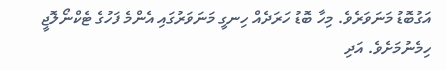އަގުބޮޑު މަނަވަރެވެ. މިހާ ބޮޑު ހަރަދެއް ހިނގީ މަނަވަރުގައި އެންމެ ފަހުގެ ޓެކްނޯލޮޖީ ހިމެނުމަށެވެ. އަދި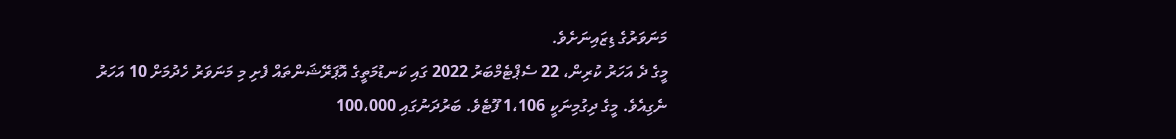މަނަވަރުގެ ޑިޒައިނަށެވެ.
މީގެ ދެ އަހަރު ކުރިން، 22 ސެޕްޓެމްބަރު 2022 ގައި ކަނޑުމަތީގެ އޮޕަރޭޝަންތައް ފެށި މި މަނަވަރު ހެދުމަށް 10 އަހަރު ނެގިއެވެ. މީގެ ދިގުމިނަކީ 1،106 ފޫޓެވެ. ބަރުދަނުގައި 100،000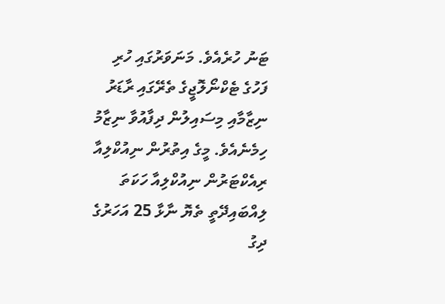ޓަނު ހުރެއެވެ. މަނަވަރުގައި ހުރި ފަހުގެ ޓެކްނޯލޮޖީގެ ތެރޭގައި ރާޑަރު ނިޒާމާއި މިސައިލުން ދިފާއުވާ ނިޒާމު ހިމެނެއެވެ. މީގެ އިތުރުން ނިއުކްލިއާ ރިއެކްޓަރުން ނިއުކްލިއާ ހަކަތަ ލިއްބައިދޭތީ ތެޔޮ ނާޅާ 25 އަހަރުގެ ދިގު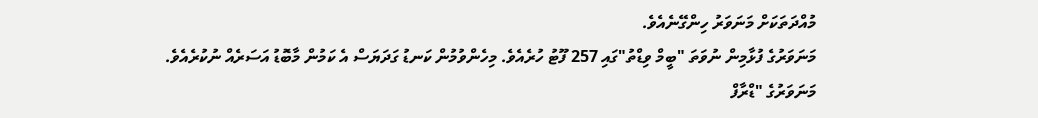މުއްދަތަކަށް މަނަވަރު ހިންގޭނެއެވެ.
މަނަވަރުގެ ފުޅާމިން ނުވަތަ "ބީމް ވިޑްތު"ގައި 257 ފޫޓު ހުރެއެވެ. މިހެންވުމުން ކަނޑު ގަދަޔަސް އެ ކަމުން މާބޮޑު އަސަރެއް ނުކުރެއެވެ.
މަނަވަރުގެ "ޑްރާފް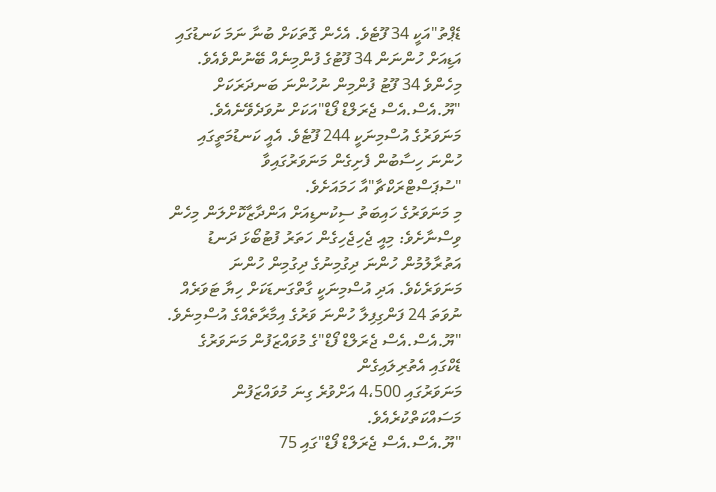ޑެޕްތު"އަކީ 34 ފޫޓެވެ. އެހެން ގޮތަކަށް ބުނާ ނަމަ ކަނޑުގައި އަޑިއަށް ހުންނަން 34 ފޫޓުގެ ފުންމިނެއް ބޭނުންވެއެވެ. މިހެންވެ 34 ފޫޓު ފުންމިން ނުހުންނަ ބަނދަރަކަށް "ޔޫ.އެސް.އެސް ޖެރަލްޑް ފޯޑް"އަކަށް ނުވަދެވޭނެއެވެ.
މަނަވަރުގެ އުސްމިނަކީ 244 ފޫޓެވެ. އެއީ ކަނޑުމަތީގައި ހުންނަ ހިސާބުން ފެށިގެން މަނަވަރުގައިވާ "ސުޕަސްޓްރަކްޗާ"އާ ހަމައަށެވެ.
މި މަނަވަރުގެ ހައިބަތު ސިކުނޑިއަށް އަންދާޒާކޮށްލަން މިހެން ވިސްނާށެވެ: މިއީ ޖެހިޖެހިގެން ހަތަރު ފުޓުބޯޅަ ދަނޑު އަތުރާލުމުން ހުންނަ ދިގުމިނުގެ ދިގުމިން ހުންނަ މަނަވަރެކެވެ. އަދި އުސްމިނަކީ ގާތްގަނޑަކަށް ހިޔާ ޓަވަރެއް ނުވަތަ 24 ފަންގިފިލާ ހުންނަ ވަރުގެ އިމާރާތެއްގެ އުސްމިނެވެ.
"ޔޫ.އެސް.އެސް ޖެރަލްޑް ފޯޑް"ގެ މުވައްޒަފުން މަނަވަރުގެ ޑެކްގައި އެތުރިލައިގެން
މަނަވަރުގައި 4،500 އަށްވުރެ ގިނަ މުވައްޒަފުން މަސައްކަތްކުރެއެވެ.
"ޔޫ.އެސް.އެސް ޖެރަލްޑް ފޯޑް"ގައި 75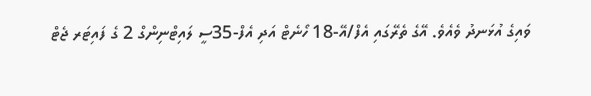ވައިގެ އުޅަނދު ވެއެވެ. އޭގެ ތެރޭގައި އެފް/އޭ-18 ހޯނެޓް އަދި އެފް-35ސީ ލައިޓްނިންގް 2 ގެ ފައިޓަރ ޖެޓް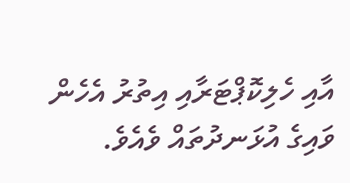އާއި ހެލިކޮޕްޓަރާއި އިތުރު އެހެން ވައިގެ އުޅަނދުތައް ވެއެވެ.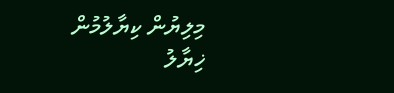މިލިޔުން ކިޔާލުމުން
ޚިޔާލު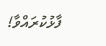ފާޅުކުރައްވާ!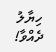ހިޔާލު ދެއްވާ!